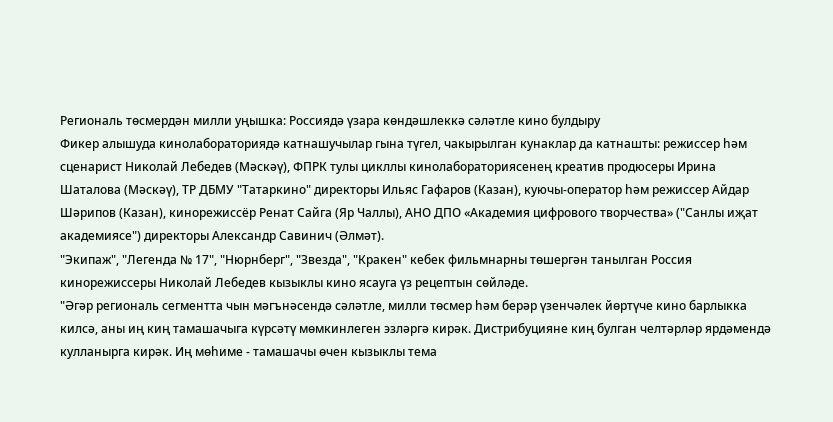Региональ төсмердән милли уңышка: Россиядә үзара көндәшлеккә сәләтле кино булдыру
Фикер алышуда кинолабораториядә катнашучылар гына түгел, чакырылган кунаклар да катнашты: режиссер һәм сценарист Николай Лебедев (Мәскәү), ФПРК тулы цикллы кинолабораториясенең креатив продюсеры Ирина Шаталова (Мәскәү), ТР ДБМУ "Татаркино" директоры Ильяс Гафаров (Казан), куючы-оператор һәм режиссер Айдар Шәрипов (Казан), кинорежиссёр Ренат Сайга (Яр Чаллы), АНО ДПО «Академия цифрового творчества» ("Санлы иҗат академиясе") директоры Александр Савинич (Әлмәт).
"Экипаж", "Легенда № 17", "Нюрнберг", "Звезда", "Кракен" кебек фильмнарны төшергән танылган Россия кинорежиссеры Николай Лебедев кызыклы кино ясауга үз рецептын сөйләде.
"Әгәр региональ сегментта чын мәгънәсендә сәләтле, милли төсмер һәм берәр үзенчәлек йөртүче кино барлыкка килсә, аны иң киң тамашачыга күрсәтү мөмкинлеген эзләргә кирәк. Дистрибуцияне киң булган челтәрләр ярдәмендә кулланырга кирәк. Иң мөһиме - тамашачы өчен кызыклы тема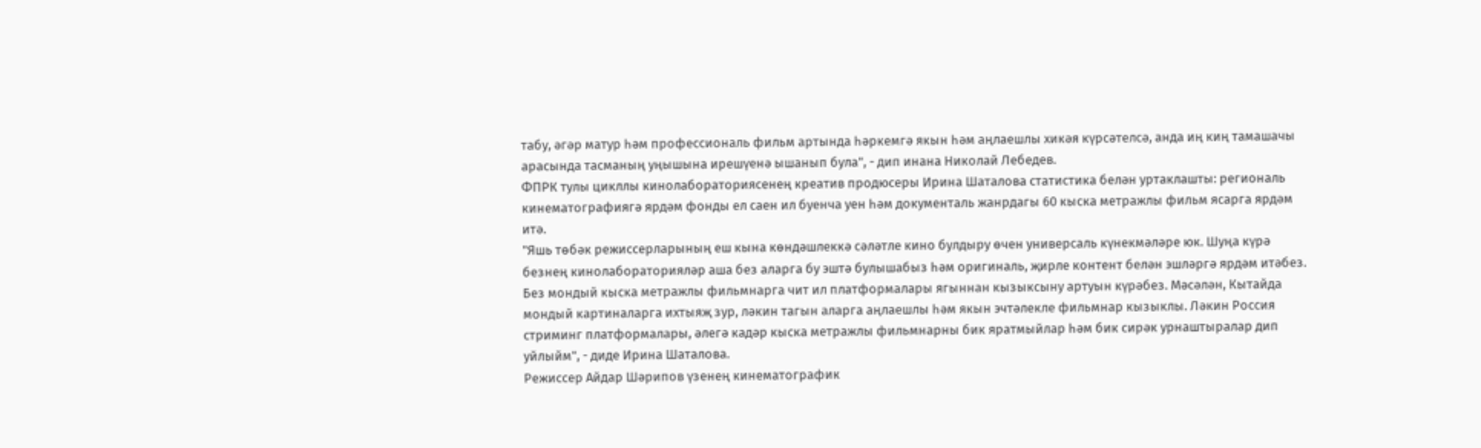табу, әгәр матур һәм профессиональ фильм артында һәркемгә якын һәм аңлаешлы хикәя күрсәтелсә, анда иң киң тамашачы арасында тасманың уңышына ирешүенә ышанып була", - дип инана Николай Лебедев.
ФПРК тулы цикллы кинолабораториясенең креатив продюсеры Ирина Шаталова статистика белән уртаклашты: региональ кинематографиягә ярдәм фонды ел саен ил буенча уен һәм документаль жанрдагы 60 кыска метражлы фильм ясарга ярдәм итә.
"Яшь төбәк режиссерларының еш кына көндәшлеккә сәләтле кино булдыру өчен универсаль күнекмәләре юк. Шуңа күрә безнең кинолабораторияләр аша без аларга бу эштә булышабыз һәм оригиналь, җирле контент белән эшләргә ярдәм итәбез. Без мондый кыска метражлы фильмнарга чит ил платформалары ягыннан кызыксыну артуын күрәбез. Мәсәлән, Кытайда мондый картиналарга ихтыяҗ зур, ләкин тагын аларга аңлаешлы һәм якын эчтәлекле фильмнар кызыклы. Ләкин Россия стриминг платформалары, әлегә кадәр кыска метражлы фильмнарны бик яратмыйлар һәм бик сирәк урнаштыралар дип уйлыйм", - диде Ирина Шаталова.
Режиссер Айдар Шәрипов үзенең кинематографик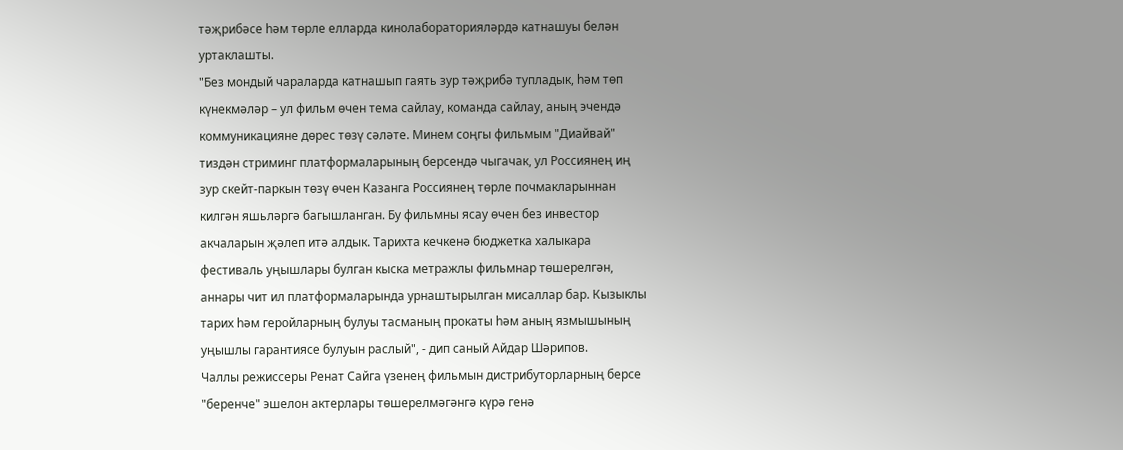тәҗрибәсе һәм төрле елларда кинолабораторияләрдә катнашуы белән уртаклашты.
"Без мондый чараларда катнашып гаять зур тәҗрибә тупладык, һәм төп күнекмәләр – ул фильм өчен тема сайлау, команда сайлау, аның эчендә коммуникацияне дөрес төзү сәләте. Минем соңгы фильмым "Диайвай" тиздән стриминг платформаларының берсендә чыгачак, ул Россиянең иң зур скейт-паркын төзү өчен Казанга Россиянең төрле почмакларыннан килгән яшьләргә багышланган. Бу фильмны ясау өчен без инвестор акчаларын җәлеп итә алдык. Тарихта кечкенә бюджетка халыкара фестиваль уңышлары булган кыска метражлы фильмнар төшерелгән, аннары чит ил платформаларында урнаштырылган мисаллар бар. Кызыклы тарих һәм геройларның булуы тасманың прокаты һәм аның язмышының уңышлы гарантиясе булуын раслый", - дип саный Айдар Шәрипов.
Чаллы режиссеры Ренат Сайга үзенең фильмын дистрибуторларның берсе "беренче" эшелон актерлары төшерелмәгәнгә күрә генә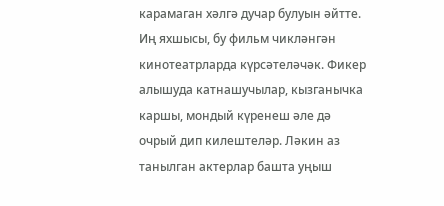карамаган хәлгә дучар булуын әйтте. Иң яхшысы, бу фильм чикләнгән кинотеатрларда күрсәтеләчәк. Фикер алышуда катнашучылар, кызганычка каршы, мондый күренеш әле дә очрый дип килештеләр. Ләкин аз танылган актерлар башта уңыш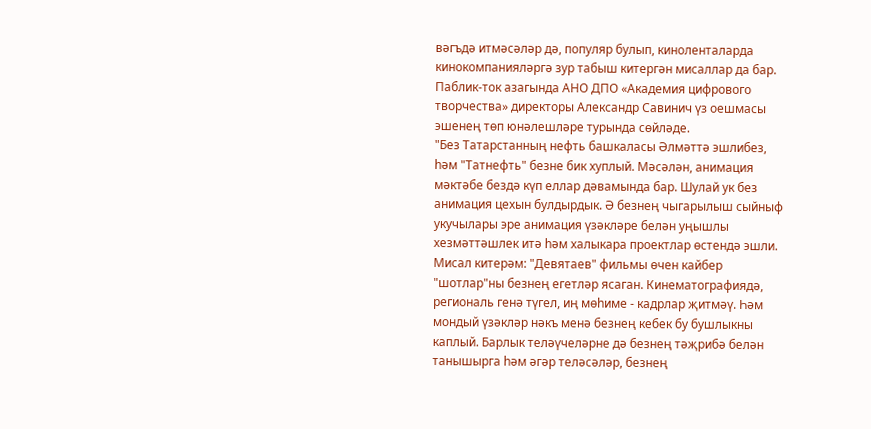вәгъдә итмәсәләр дә, популяр булып, киноленталарда кинокомпанияләргә зур табыш китергән мисаллар да бар.
Паблик-ток азагында АНО ДПО «Академия цифрового творчества» директоры Александр Савинич үз оешмасы эшенең төп юнәлешләре турында сөйләде.
"Без Татарстанның нефть башкаласы Әлмәттә эшлибез, һәм "Татнефть" безне бик хуплый. Мәсәлән, анимация мәктәбе бездә күп еллар дәвамында бар. Шулай ук без анимация цехын булдырдык. Ә безнең чыгарылыш сыйныф укучылары эре анимация үзәкләре белән уңышлы хезмәттәшлек итә һәм халыкара проектлар өстендә эшли. Мисал китерәм: "Девятаев" фильмы өчен кайбер "шотлар"ны безнең егетләр ясаган. Кинематографиядә, региональ генә түгел, иң мөһиме - кадрлар җитмәү. Һәм мондый үзәкләр нәкъ менә безнең кебек бу бушлыкны каплый. Барлык теләүчеләрне дә безнең тәҗрибә белән танышырга һәм әгәр теләсәләр, безнең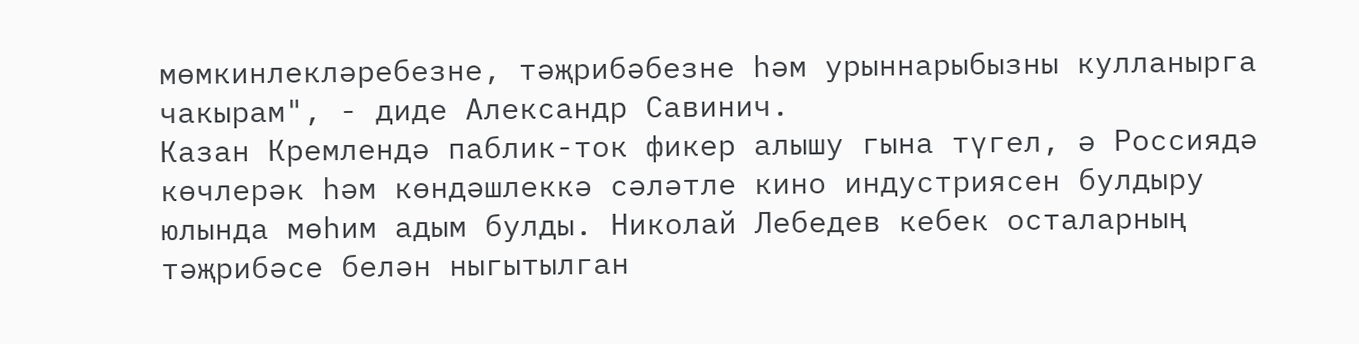мөмкинлекләребезне, тәҗрибәбезне һәм урыннарыбызны кулланырга чакырам", - диде Александр Савинич.
Казан Кремлендә паблик-ток фикер алышу гына түгел, ә Россиядә көчлерәк һәм көндәшлеккә сәләтле кино индустриясен булдыру юлында мөһим адым булды. Николай Лебедев кебек осталарның тәҗрибәсе белән ныгытылган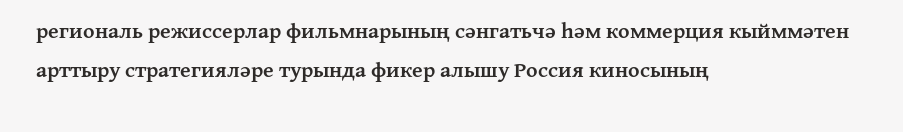региональ режиссерлар фильмнарының сәнгатьчә һәм коммерция кыйммәтен арттыру стратегияләре турында фикер алышу Россия киносының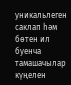уникальлеген саклап һәм бөтен ил буенча тамашачылар күңелен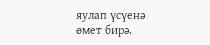яулап үсүенә өмет бирә.